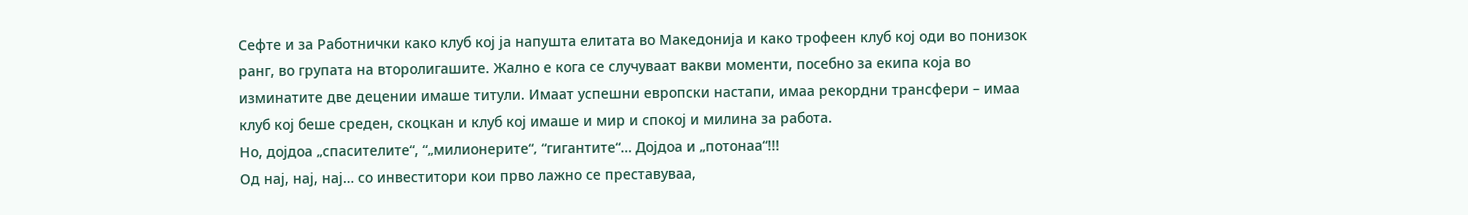Сефте и за Работнички како клуб кој ја напушта елитата во Македонија и како трофеен клуб кој оди во понизок ранг, во групата на второлигашите. Жално е кога се случуваат вакви моменти, посебно за екипа која во изминатите две децении имаше титули. Имаат успешни европски настапи, имаа рекордни трансфери – имаа клуб кој беше среден, скоцкан и клуб кој имаше и мир и спокој и милина за работа.
Но, дојдоа „спасителите“, “„милионерите“‚ “гигантите“… Дојдоа и „потонаа“!!!
Од нај, нај, нај… со инвеститори кои прво лажно се преставуваа,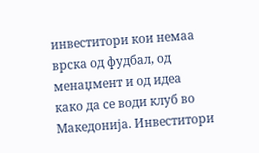инвеститори кои немаа врска од фудбал, од менаџмент и од идеа како да се води клуб во Македонија. Инвеститори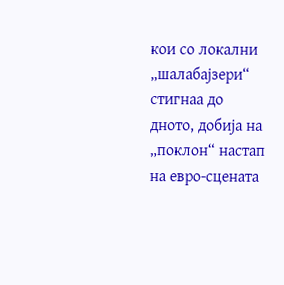кои со локални „шалабајзери“ стигнаа до дното, добија на „поклон“ настап на евро-сцената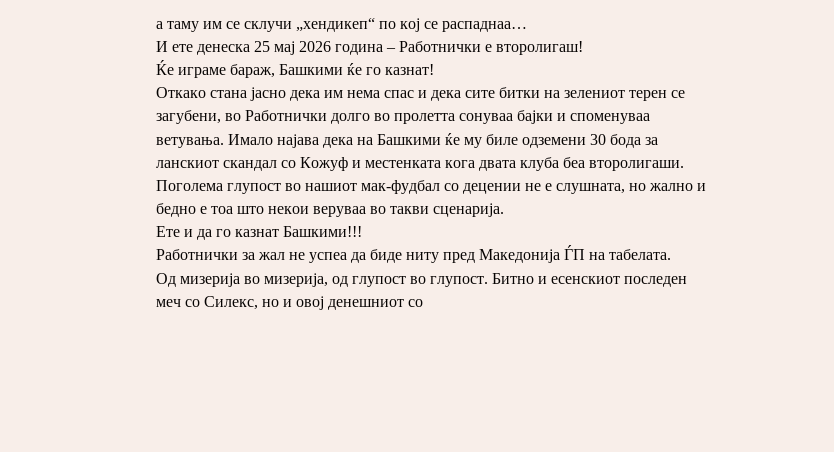а таму им се склучи „хендикеп“ по кој се распаднаа…
И ете денеска 25 мај 2026 година – Работнички е второлигаш!
Ќе играме бараж, Башкими ќе го казнат!
Откако стана јасно дека им нема спас и дека сите битки на зелениот терен се загубени, во Работнички долго во пролетта сонуваа бајки и споменуваа ветувања. Имало најава дека на Башкими ќе му биле одземени 30 бода за ланскиот скандал со Кожуф и местенката кога двата клуба беа второлигаши. Поголема глупост во нашиот мак-фудбал со децении не е слушната, но жално и бедно е тоа што некои веруваа во такви сценарија.
Ете и да го казнат Башкими!!!
Работнички за жал не успеа да биде ниту пред Македонија ЃП на табелата.
Од мизерија во мизерија, од глупост во глупост. Битно и есенскиот последен меч со Силекс, но и овој денешниот со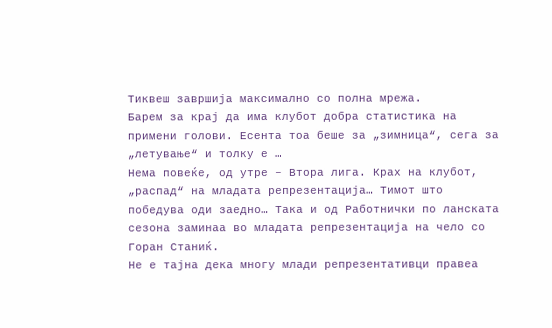Тиквеш завршија максимално со полна мрежа.
Барем за крај да има клубот добра статистика на примени голови. Есента тоа беше за „зимница“, сега за „летување“ и толку е …
Нема повеќе, од утре – Втора лига. Крах на клубот, „распад“ на младата репрезентација… Тимот што победува оди заедно… Така и од Работнички по ланската сезона заминаа во младата репрезентација на чело со Горан Станиќ.
Не е тајна дека многу млади репрезентативци правеа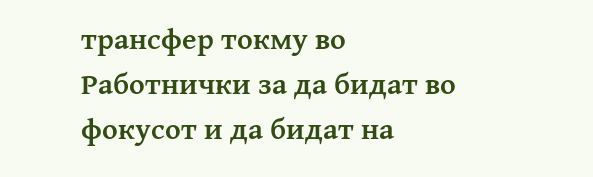трансфер токму во Работнички за да бидат во фокусот и да бидат на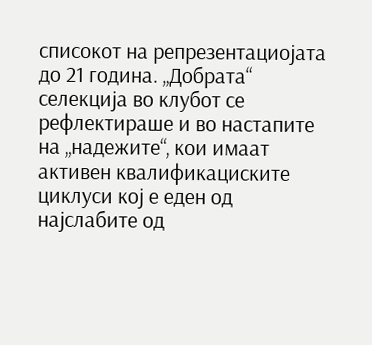списокот на репрезентациојата до 21 година. „Добрата“ селекција во клубот се рефлектираше и во настапите на „надежите“‚ кои имаат активен квалификациските циклуси кој е еден од најслабите од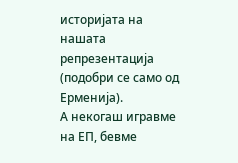историјата на нашата репрезентација (подобри се само од Ерменија).
А некогаш игравме на ЕП, бевме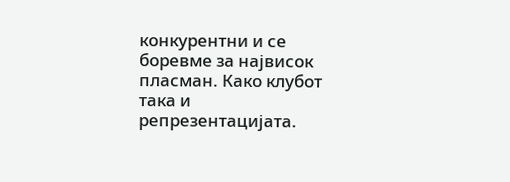конкурентни и се боревме за највисок пласман. Како клубот така и репрезентацијата.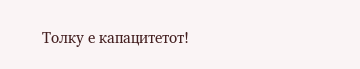Толку е капацитетот!